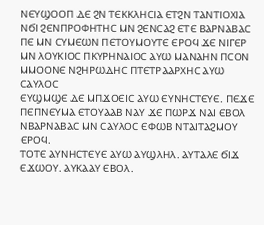ⲚⲈⲨϢⲞⲞⲠ ⲆⲈ ϨⲚ ⲦⲈⲔⲔⲖⲎⲤⲒⲀ ⲈⲦϨⲚ ⲦⲀⲚⲦⲒⲞⲬⲒⲀ ⲚϬⲒ ϨⲈⲚⲠⲢⲞⲪⲎⲦⲎⲤ ⲘⲚ ϨⲈⲚⲤⲀϨ ⲈⲦⲈ ⲂⲀⲢⲚⲀⲂⲀⲤ ⲠⲈ ⲘⲚ ⲤⲨⲘⲈⲰⲚ ⲠⲈⲦⲞⲨⲘⲞⲨⲦⲈ ⲈⲢⲞϤ ϪⲈ ⲚⲒⲄⲈⲢ ⲘⲚ ⲖⲞⲨⲔⲒⲞⲤ ⲠⲔⲨⲢⲎⲚⲀⲒⲞⲤ ⲀⲨⲰ ⲘⲀⲚⲀⲎⲚ ⲠⲤⲞⲚ ⲘⲘⲞⲞⲚⲈ ⲚϨⲎⲢⲰⲆⲎⲤ ⲠⲦⲈⲦⲢⲀⲀⲢⲬⲎⲤ ⲀⲨⲰ ⲤⲀⲨⲖⲞⲤ
ⲈⲨϢⲘϢⲈ ⲆⲈ ⲘⲠϪⲞⲈⲒⲤ ⲀⲨⲰ ⲈⲨⲚⲎⲤⲦⲈⲨⲈ. ⲠⲈϪⲈ ⲠⲈⲠⲚⲈⲨⲘⲀ ⲈⲦⲞⲨⲀⲀⲂ ⲚⲀⲨ ϪⲈ ⲠⲰⲢϪ ⲚⲀⲒ ⲈⲂⲞⲖ ⲚⲂⲀⲢⲚⲀⲂⲀⲤ ⲘⲚ ⲤⲀⲨⲖⲞⲤ ⲈⲪⲰⲂ ⲚⲦⲀⲒⲦⲀϨⲘⲞⲨ ⲈⲢⲞϤ.
ⲦⲞⲦⲈ ⲀⲨⲚⲎⲤⲦⲈⲨⲈ ⲀⲨⲰ ⲀⲨϢⲖⲎⲖ. ⲀⲨⲦⲀⲖⲈ ϬⲒϪ ⲈϪⲰⲞⲨ. ⲀⲨⲔⲀⲀⲨ ⲈⲂⲞⲖ.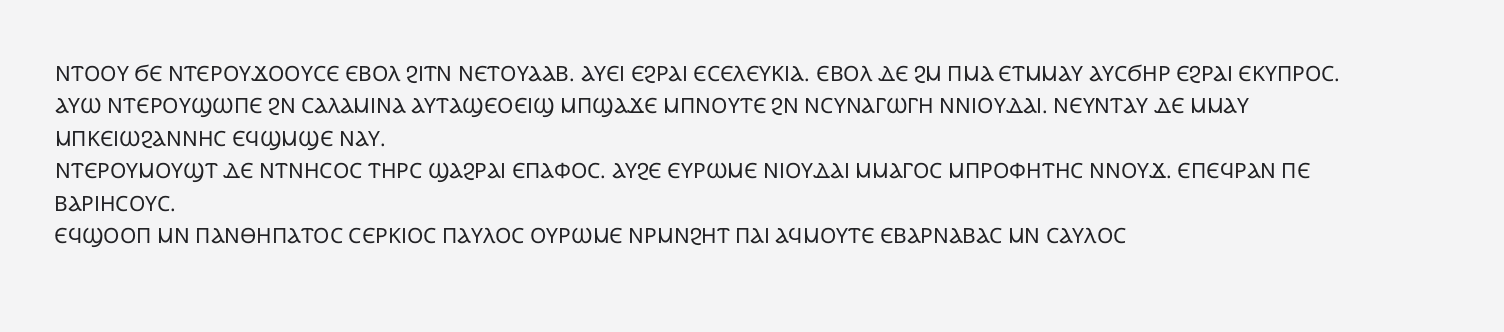ⲚⲦⲞⲞⲨ ϬⲈ ⲚⲦⲈⲢⲞⲨϪⲞⲞⲨⲤⲈ ⲈⲂⲞⲖ ϨⲒⲦⲚ ⲚⲈⲦⲞⲨⲀⲀⲂ. ⲀⲨⲈⲒ ⲈϨⲢⲀⲒ ⲈⲤⲈⲖⲈⲨⲔⲒⲀ. ⲈⲂⲞⲖ ⲆⲈ ϨⲘ ⲠⲘⲀ ⲈⲦⲘⲘⲀⲨ ⲀⲨⲤϬⲎⲢ ⲈϨⲢⲀⲒ ⲈⲔⲨⲠⲢⲞⲤ.
ⲀⲨⲰ ⲚⲦⲈⲢⲞⲨϢⲰⲠⲈ ϨⲚ ⲤⲀⲖⲀⲘⲒⲚⲀ ⲀⲨⲦⲀϢⲈⲞⲈⲒϢ ⲘⲠϢⲀϪⲈ ⲘⲠⲚⲞⲨⲦⲈ ϨⲚ ⲚⲤⲨⲚⲀⲄⲰⲄⲎ ⲚⲚⲒⲞⲨⲆⲀⲒ. ⲚⲈⲨⲚⲦⲀⲨ ⲆⲈ ⲘⲘⲀⲨ ⲘⲠⲔⲈⲒⲰϨⲀⲚⲚⲎⲤ ⲈϤϢⲘϢⲈ ⲚⲀⲨ.
ⲚⲦⲈⲢⲞⲨⲘⲞⲨϢⲦ ⲆⲈ ⲚⲦⲚⲎⲤⲞⲤ ⲦⲎⲢⲤ ϢⲀϨⲢⲀⲒ ⲈⲠⲀⲪⲞⲤ. ⲀⲨϨⲈ ⲈⲨⲢⲰⲘⲈ ⲚⲒⲞⲨⲆⲀⲒ ⲘⲘⲀⲄⲞⲤ ⲘⲠⲢⲞⲪⲎⲦⲎⲤ ⲚⲚⲞⲨϪ. ⲈⲠⲈϤⲢⲀⲚ ⲠⲈ ⲂⲀⲢⲒⲎⲤⲞⲨⲤ.
ⲈϤϢⲞⲞⲠ ⲘⲚ ⲠⲀⲚⲐⲎⲠⲀⲦⲞⲤ ⲤⲈⲢⲔⲒⲞⲤ ⲠⲀⲨⲖⲞⲤ ⲞⲨⲢⲰⲘⲈ ⲚⲢⲘⲚϨⲎⲦ ⲠⲀⲒ ⲀϤⲘⲞⲨⲦⲈ ⲈⲂⲀⲢⲚⲀⲂⲀⲤ ⲘⲚ ⲤⲀⲨⲖⲞⲤ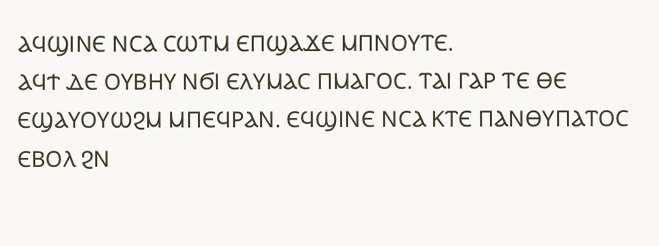ⲀϤϢⲒⲚⲈ ⲚⲤⲀ ⲤⲰⲦⲘ ⲈⲠϢⲀϪⲈ ⲘⲠⲚⲞⲨⲦⲈ.
ⲀϤϮ ⲆⲈ ⲞⲨⲂⲎⲨ ⲚϬⲒ ⲈⲖⲨⲘⲀⲤ ⲠⲘⲀⲄⲞⲤ. ⲦⲀⲒ ⲄⲀⲢ ⲦⲈ ⲐⲈ ⲈϢⲀⲨⲞⲨⲰϨⲘ ⲘⲠⲈϤⲢⲀⲚ. ⲈϤϢⲒⲚⲈ ⲚⲤⲀ ⲔⲦⲈ ⲠⲀⲚⲐⲨⲠⲀⲦⲞⲤ ⲈⲂⲞⲖ ϨⲚ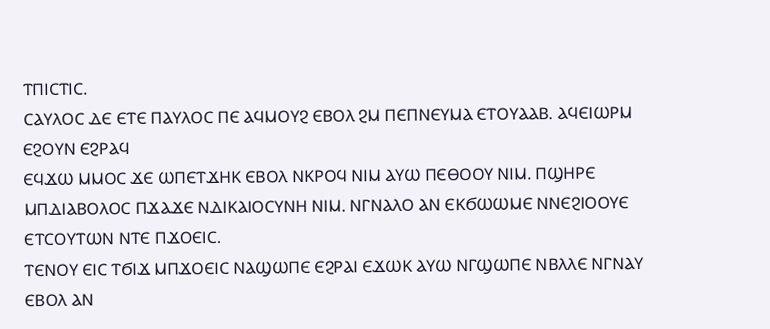ⲦⲠⲒⲤⲦⲒⲤ.
ⲤⲀⲨⲖⲞⲤ ⲆⲈ ⲈⲦⲈ ⲠⲀⲨⲖⲞⲤ ⲠⲈ ⲀϤⲘⲞⲨϨ ⲈⲂⲞⲖ ϨⲘ ⲠⲈⲠⲚⲈⲨⲘⲀ ⲈⲦⲞⲨⲀⲀⲂ. ⲀϤⲈⲒⲰⲢⲘ ⲈϨⲞⲨⲚ ⲈϨⲢⲀϤ
ⲈϤϪⲰ ⲘⲘⲞⲤ ϪⲈ ⲰⲠⲈⲦϪⲎⲔ ⲈⲂⲞⲖ ⲚⲔⲢⲞϤ ⲚⲒⲘ ⲀⲨⲰ ⲠⲈⲐⲞⲞⲨ ⲚⲒⲘ. ⲠϢⲎⲢⲈ ⲘⲠⲆⲒⲀⲂⲞⲖⲞⲤ ⲠϪⲀϪⲈ ⲚⲆⲒⲔⲀⲒⲞⲤⲨⲚⲎ ⲚⲒⲘ. ⲚⲄⲚⲀⲖⲞ ⲀⲚ ⲈⲔϬⲰⲰⲘⲈ ⲚⲚⲈϨⲒⲞⲞⲨⲈ ⲈⲦⲤⲞⲨⲦⲰⲚ ⲚⲦⲈ ⲠϪⲞⲈⲒⲤ.
ⲦⲈⲚⲞⲨ ⲈⲒⲤ ⲦϬⲒϪ ⲘⲠϪⲞⲈⲒⲤ ⲚⲀϢⲰⲠⲈ ⲈϨⲢⲀⲒ ⲈϪⲰⲔ ⲀⲨⲰ ⲚⲄϢⲰⲠⲈ ⲚⲂⲖⲖⲈ ⲚⲄⲚⲀⲨ ⲈⲂⲞⲖ ⲀⲚ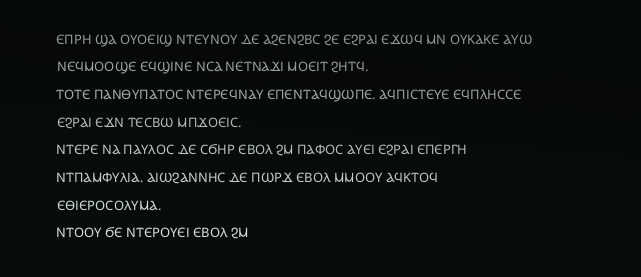ⲈⲠⲢⲎ ϢⲀ ⲞⲨⲞⲈⲒϢ ⲚⲦⲈⲨⲚⲞⲨ ⲆⲈ ⲀϨⲈⲚϨⲂⲤ ϨⲈ ⲈϨⲢⲀⲒ ⲈϪⲰϤ ⲘⲚ ⲞⲨⲔⲀⲔⲈ ⲀⲨⲰ ⲚⲈϤⲘⲞⲞϢⲈ ⲈϤϢⲒⲚⲈ ⲚⲤⲀ ⲚⲈⲦⲚⲀϪⲒ ⲘⲞⲈⲒⲦ ϨⲎⲦϤ.
ⲦⲞⲦⲈ ⲠⲀⲚⲐⲨⲠⲀⲦⲞⲤ ⲚⲦⲈⲢⲈϤⲚⲀⲨ ⲈⲠⲈⲚⲦⲀϤϢⲰⲠⲈ. ⲀϤⲠⲒⲤⲦⲈⲨⲈ ⲈϤⲠⲖⲎⲤⲤⲈ ⲈϨⲢⲀⲒ ⲈϪⲚ ⲦⲈⲤⲂⲰ ⲘⲠϪⲞⲈⲒⲤ.
ⲚⲦⲈⲢⲈ ⲚⲀ ⲠⲀⲨⲖⲞⲤ ⲆⲈ ⲤϬⲎⲢ ⲈⲂⲞⲖ ϨⲘ ⲠⲀⲪⲞⲤ ⲀⲨⲈⲒ ⲈϨⲢⲀⲒ ⲈⲠⲈⲢⲄⲎ ⲚⲦⲠⲀⲘⲪⲨⲖⲒⲀ. ⲀⲒⲰϨⲀⲚⲚⲎⲤ ⲆⲈ ⲠⲰⲢϪ ⲈⲂⲞⲖ ⲘⲘⲞⲞⲨ ⲀϤⲔⲦⲞϤ ⲈⲐⲒⲈⲢⲞⲤⲞⲖⲨⲘⲀ.
ⲚⲦⲞⲞⲨ ϬⲈ ⲚⲦⲈⲢⲞⲨⲈⲒ ⲈⲂⲞⲖ ϨⲘ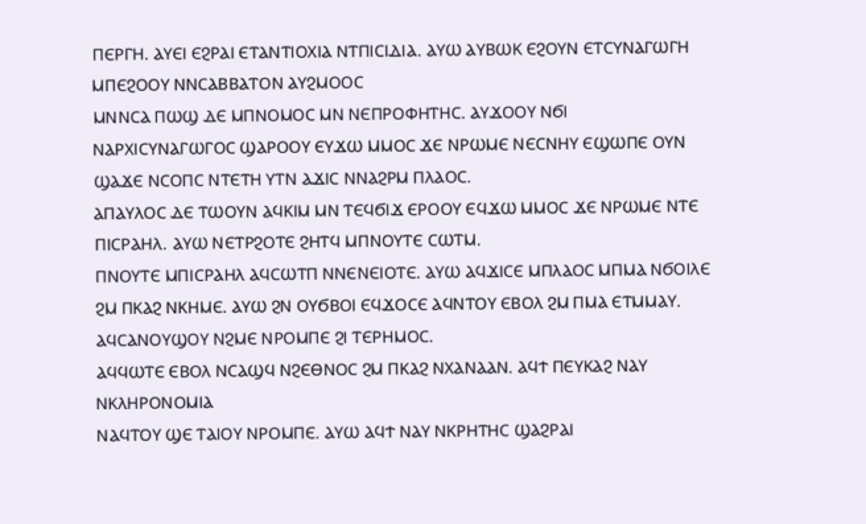ⲠⲈⲢⲄⲎ. ⲀⲨⲈⲒ ⲈϨⲢⲀⲒ ⲈⲦⲀⲚⲦⲒⲞⲬⲒⲀ ⲚⲦⲠⲒⲤⲒⲆⲒⲀ. ⲀⲨⲰ ⲀⲨⲂⲰⲔ ⲈϨⲞⲨⲚ ⲈⲦⲤⲨⲚⲀⲄⲰⲄⲎ ⲘⲠⲈϨⲞⲞⲨ ⲚⲚⲤⲀⲂⲂⲀⲦⲞⲚ ⲀⲨϨⲘⲞⲞⲤ
ⲘⲚⲚⲤⲀ ⲠⲰϢ ⲆⲈ ⲘⲠⲚⲞⲘⲞⲤ ⲘⲚ ⲚⲈⲠⲢⲞⲪⲎⲦⲎⲤ. ⲀⲨϪⲞⲞⲨ ⲚϬⲒ ⲚⲀⲢⲬⲒⲤⲨⲚⲀⲄⲰⲄⲞⲤ ϢⲀⲢⲞⲞⲨ ⲈⲨϪⲰ ⲘⲘⲞⲤ ϪⲈ ⲚⲢⲰⲘⲈ ⲚⲈⲤⲚⲎⲨ ⲈϢⲰⲠⲈ ⲞⲨⲚ ϢⲀϪⲈ ⲚⲤⲞⲠⲤ ⲚⲦⲈⲦⲎ ⲨⲦⲚ ⲀϪⲒⲤ ⲚⲚⲀϨⲢⲘ ⲠⲖⲀⲞⲤ.
ⲀⲠⲀⲨⲖⲞⲤ ⲆⲈ ⲦⲰⲞⲨⲚ ⲀϤⲔⲒⲘ ⲘⲚ ⲦⲈϤϬⲒϪ ⲈⲢⲞⲞⲨ ⲈϤϪⲰ ⲘⲘⲞⲤ ϪⲈ ⲚⲢⲰⲘⲈ ⲚⲦⲈ ⲠⲒⲤⲢⲀⲎⲖ. ⲀⲨⲰ ⲚⲈⲦⲢϨⲞⲦⲈ ϨⲎⲦϤ ⲘⲠⲚⲞⲨⲦⲈ ⲤⲰⲦⲘ.
ⲠⲚⲞⲨⲦⲈ ⲘⲠⲒⲤⲢⲀⲎⲖ ⲀϤⲤⲰⲦⲠ ⲚⲚⲈⲚⲈⲒⲞⲦⲈ. ⲀⲨⲰ ⲀϤϪⲒⲤⲈ ⲘⲠⲖⲀⲞⲤ ⲘⲠⲘⲀ ⲚϬⲞⲒⲖⲈ ϨⲘ ⲠⲔⲀϨ ⲚⲔⲎⲘⲈ. ⲀⲨⲰ ϨⲚ ⲞⲨϬⲂⲞⲒ ⲈϤϪⲞⲤⲈ ⲀϤⲚⲦⲞⲨ ⲈⲂⲞⲖ ϨⲘ ⲠⲘⲀ ⲈⲦⲘⲘⲀⲨ.
ⲀϤⲤⲀⲚⲞⲨϢⲞⲨ ⲚϨⲘⲈ ⲚⲢⲞⲘⲠⲈ ϨⲒ ⲦⲈⲢⲎⲘⲞⲤ.
ⲀϤϤⲰⲦⲈ ⲈⲂⲞⲖ ⲚⲤⲀϢϤ ⲚϨⲈⲐⲚⲞⲤ ϨⲘ ⲠⲔⲀϨ ⲚⲬⲀⲚⲀⲀⲚ. ⲀϤϮ ⲠⲈⲨⲔⲀϨ ⲚⲀⲨ ⲚⲔⲖⲎⲢⲞⲚⲞⲘⲒⲀ
ⲚⲀϤⲦⲞⲨ ϢⲈ ⲦⲀⲒⲞⲨ ⲚⲢⲞⲘⲠⲈ. ⲀⲨⲰ ⲀϤϮ ⲚⲀⲨ ⲚⲔⲢⲎⲦⲎⲤ ϢⲀϨⲢⲀⲒ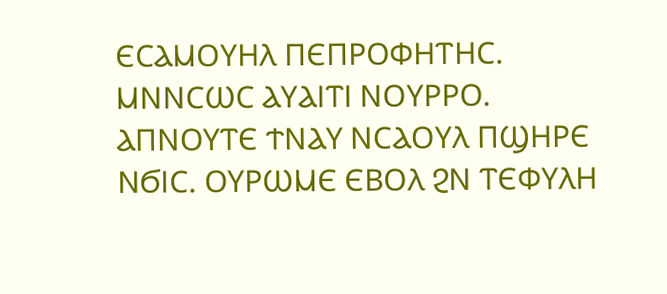ⲈⲤⲀⲘⲞⲨⲎⲖ ⲠⲈⲠⲢⲞⲪⲎⲦⲎⲤ.
ⲘⲚⲚⲤⲰⲤ ⲀⲨⲀⲒⲦⲒ ⲚⲞⲨⲢⲢⲞ. ⲀⲠⲚⲞⲨⲦⲈ ϮⲚⲀⲨ ⲚⲤⲀⲞⲨⲖ ⲠϢⲎⲢⲈ ⲚϬⲒⲤ. ⲞⲨⲢⲰⲘⲈ ⲈⲂⲞⲖ ϨⲚ ⲦⲈⲪⲨⲖⲎ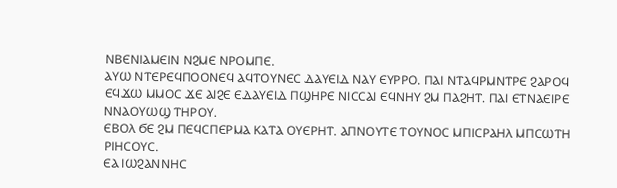ⲚⲂⲈⲚⲒⲀⲘⲈⲒⲚ ⲚϨⲘⲈ ⲚⲢⲞⲘⲠⲈ.
ⲀⲨⲰ ⲚⲦⲈⲢⲈϤⲠⲞⲞⲚⲈϤ ⲀϤⲦⲞⲨⲚⲈⲤ ⲆⲀⲨⲈⲒⲆ ⲚⲀⲨ ⲈⲨⲢⲢⲞ. ⲠⲀⲒ ⲚⲦⲀϤⲢⲘⲚⲦⲢⲈ ϨⲀⲢⲞϤ ⲈϤϪⲰ ⲘⲘⲞⲤ ϪⲈ ⲀⲒϨⲈ ⲈⲆⲀⲨⲈⲒⲆ ⲠϢⲎⲢⲈ ⲚⲒⲤⲤⲀⲒ ⲈϤⲚⲎⲨ ϨⲘ ⲠⲀϨⲎⲦ. ⲠⲀⲒ ⲈⲦⲚⲀⲈⲒⲢⲈ ⲚⲚⲀⲞⲨⲰϢ ⲦⲎⲢⲞⲨ.
ⲈⲂⲞⲖ ϬⲈ ϨⲘ ⲠⲈϤⲤⲠⲈⲢⲘⲀ ⲔⲀⲦⲀ ⲞⲨⲈⲢⲎⲦ. ⲀⲠⲚⲞⲨⲦⲈ ⲦⲞⲨⲚⲞⲤ ⲘⲠⲒⲤⲢⲀⲎⲖ ⲘⲠⲤⲰⲦⲎ ⲢⲒⲎⲤⲞⲨⲤ.
ⲈⲀ ⲒⲰϨⲀⲚⲚⲎⲤ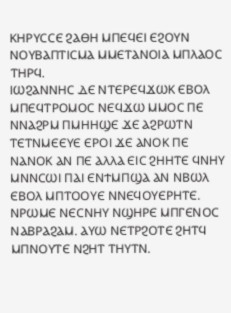ⲔⲎⲢⲨⲤⲤⲈ ϨⲀⲐⲎ ⲘⲠⲈϤⲈⲒ ⲈϨⲞⲨⲚ ⲚⲞⲨⲂⲀⲠⲦⲒⲤⲘⲀ ⲘⲘⲈⲦⲀⲚⲞⲒⲀ ⲘⲠⲖⲀⲞⲤ ⲦⲎⲢϤ.
ⲒⲰϨⲀⲚⲚⲎⲤ ⲆⲈ ⲚⲦⲈⲢⲈϤϪⲰⲔ ⲈⲂⲞⲖ ⲘⲠⲈϤⲦⲢⲞⲘⲞⲤ ⲚⲈϤϪⲰ ⲘⲘⲞⲤ ⲠⲈ ⲚⲚⲀϨⲢⲘ ⲠⲘⲎⲎϢⲈ ϪⲈ ⲀϨⲢⲰⲦⲚ ⲦⲈⲦⲚⲘⲈⲈⲨⲈ ⲈⲢⲞⲒ ϪⲈ ⲀⲚⲞⲔ ⲠⲈ ⲚⲀⲚⲞⲔ ⲀⲚ ⲠⲈ ⲀⲖⲖⲀ ⲈⲒⲤ ϨⲎⲎⲦⲈ ϤⲚⲎⲨ ⲘⲚⲚⲤⲰⲒ ⲠⲀⲒ ⲈⲚϮⲘⲠϢⲀ ⲀⲚ ⲚⲂⲰⲖ ⲈⲂⲞⲖ ⲘⲠⲦⲞⲞⲨⲈ ⲚⲚⲈϤⲞⲨⲈⲢⲎⲦⲈ.
ⲚⲢⲰⲘⲈ ⲚⲈⲤⲚⲎⲨ ⲚϢⲎⲢⲈ ⲘⲠⲄⲈⲚⲞⲤ ⲚⲀⲂⲢⲀϨⲀⲘ. ⲀⲨⲰ ⲚⲈⲦⲢϨⲞⲦⲈ ϨⲎⲦϤ ⲘⲠⲚⲞⲨⲦⲈ ⲚϨⲎⲦ ⲦⲎⲨⲦⲚ.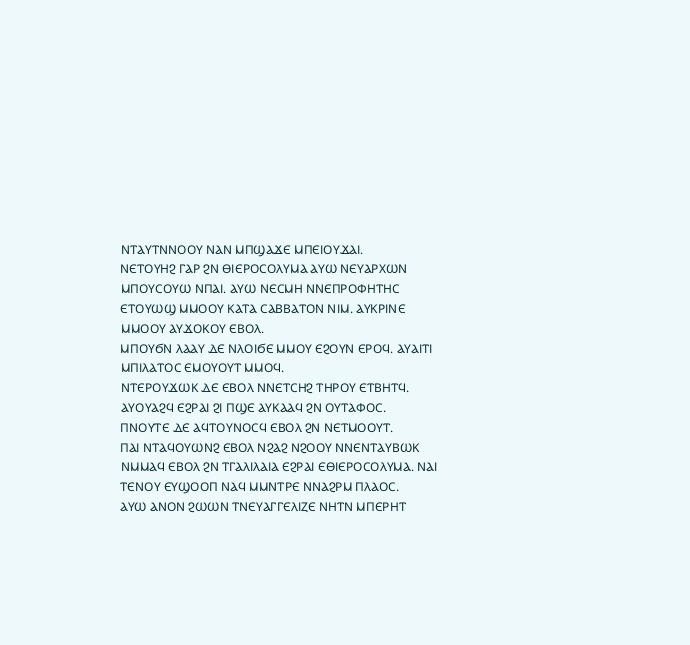ⲚⲦⲀⲨⲦⲚⲚⲞⲞⲨ ⲚⲀⲚ ⲘⲠϢⲀϪⲈ ⲘⲠⲈⲒⲞⲨϪⲀⲒ.
ⲚⲈⲦⲞⲨⲎϨ ⲄⲀⲢ ϨⲚ ⲐⲒⲈⲢⲞⲤⲞⲖⲨⲘⲀ ⲀⲨⲰ ⲚⲈⲨⲀⲢⲬⲰⲚ ⲘⲠⲞⲨⲤⲞⲨⲰ ⲚⲠⲀⲒ. ⲀⲨⲰ ⲚⲈⲤⲘⲎ ⲚⲚⲈⲠⲢⲞⲪⲎⲦⲎⲤ ⲈⲦⲞⲨⲰϢ ⲘⲘⲞⲞⲨ ⲔⲀⲦⲀ ⲤⲀⲂⲂⲀⲦⲞⲚ ⲚⲒⲘ. ⲀⲨⲔⲢⲒⲚⲈ ⲘⲘⲞⲞⲨ ⲀⲨϪⲞⲔⲞⲨ ⲈⲂⲞⲖ.
ⲘⲠⲞⲨϬⲚ ⲖⲀⲀⲨ ⲆⲈ ⲚⲖⲞⲒϬⲈ ⲘⲘⲞⲨ ⲈϨⲞⲨⲚ ⲈⲢⲞϤ. ⲀⲨⲀⲒⲦⲒ ⲘⲠⲒⲖⲀⲦⲞⲤ ⲈⲘⲞⲨⲞⲨⲦ ⲘⲘⲞϤ.
ⲚⲦⲈⲢⲞⲨϪⲰⲔ ⲆⲈ ⲈⲂⲞⲖ ⲚⲚⲈⲦⲤⲎϨ ⲦⲎⲢⲞⲨ ⲈⲦⲂⲎⲦϤ. ⲀⲨⲞⲨⲀϨϤ ⲈϨⲢⲀⲒ ϨⲒ ⲠϢⲈ ⲀⲨⲔⲀⲀϤ ϨⲚ ⲞⲨⲦⲀⲪⲞⲤ.
ⲠⲚⲞⲨⲦⲈ ⲆⲈ ⲀϤⲦⲞⲨⲚⲞⲤϤ ⲈⲂⲞⲖ ϨⲚ ⲚⲈⲦⲘⲞⲞⲨⲦ.
ⲠⲀⲒ ⲚⲦⲀϤⲞⲨⲰⲚϨ ⲈⲂⲞⲖ ⲚϨⲀϨ ⲚϨⲞⲞⲨ ⲚⲚⲈⲚⲦⲀⲨⲂⲰⲔ ⲚⲘⲘⲀϤ ⲈⲂⲞⲖ ϨⲚ ⲦⲄⲀⲖⲒⲖⲀⲒⲀ ⲈϨⲢⲀⲒ ⲈⲐⲒⲈⲢⲞⲤⲞⲖⲨⲘⲀ. ⲚⲀⲒ ⲦⲈⲚⲞⲨ ⲈⲨϢⲞⲞⲠ ⲚⲀϤ ⲘⲘⲚⲦⲢⲈ ⲚⲚⲀϨⲢⲘ ⲠⲖⲀⲞⲤ.
ⲀⲨⲰ ⲀⲚⲞⲚ ϨⲰⲰⲚ ⲦⲚⲈⲨⲀⲄⲄⲈⲖⲒⲌⲈ ⲚⲎⲦⲚ ⲘⲠⲈⲢⲎⲦ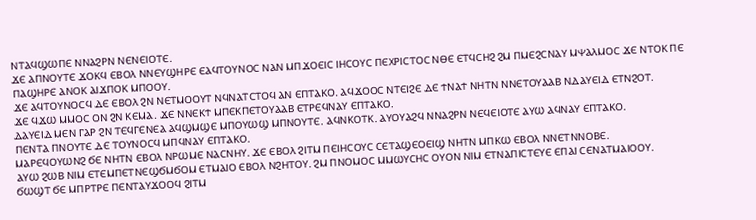ⲚⲦⲀϤϢⲰⲠⲈ ⲚⲚⲀϨⲢⲚ ⲚⲈⲚⲈⲒⲞⲦⲈ.
ϪⲈ ⲀⲠⲚⲞⲨⲦⲈ ϪⲞⲔϤ ⲈⲂⲞⲖ ⲚⲚⲈⲨϢⲎⲢⲈ ⲈⲀϤⲦⲞⲨⲚⲞⲤ ⲚⲀⲚ ⲘⲠϪⲞⲈⲒⲤ ⲒⲎⲤⲞⲨⲤ ⲠⲈⲬⲢⲒⲤⲦⲞⲤ ⲚⲐⲈ ⲈⲦϤⲤⲎϨ ϨⲘ ⲠⲘⲈϨⲤⲚⲀⲨ ⲘⲮⲀⲖⲘⲞⲤ ϪⲈ ⲚⲦⲞⲔ ⲠⲈ ⲠⲀϢⲎⲢⲈ ⲀⲚⲞⲔ ⲀⲒϪⲠⲞⲔ ⲘⲠⲞⲞⲨ.
ϪⲈ ⲀϤⲦⲞⲨⲚⲞⲤϤ ⲆⲈ ⲈⲂⲞⲖ ϨⲚ ⲚⲈⲦⲘⲞⲞⲨⲦ ⲚϤⲚⲀⲦⲤⲦⲞϤ ⲀⲚ ⲈⲠⲦⲀⲔⲞ. ⲀϤϪⲞⲞⲤ ⲚⲦⲈⲒϨⲈ ⲆⲈ ϮⲚⲀϮ ⲚⲎⲦⲚ ⲚⲚⲈⲦⲞⲨⲀⲀⲂ ⲚⲆⲀⲨⲈⲒⲆ ⲈⲦⲚϨⲞⲦ.
ϪⲈ ϤϪⲰ ⲘⲘⲞⲤ ⲞⲚ ϨⲚ ⲔⲈⲘⲀ. ϪⲈ ⲚⲚⲈⲔϮ ⲘⲠⲈⲔⲠⲈⲦⲞⲨⲀⲀⲂ ⲈⲦⲢⲈϤⲚⲀⲨ ⲈⲠⲦⲀⲔⲞ.
ⲆⲀⲨⲈⲒⲆ ⲘⲈⲚ ⲄⲀⲢ ϨⲚ ⲦⲈϤⲄⲈⲚⲈⲀ ⲀϤϢⲘϢⲈ ⲘⲠⲞⲨⲰϢ ⲘⲠⲚⲞⲨⲦⲈ. ⲀϤⲚⲔⲞⲦⲔ. ⲀⲨⲞⲨⲀϨϤ ⲚⲚⲀϨⲢⲚ ⲚⲈϤⲈⲒⲞⲦⲈ ⲀⲨⲰ ⲀϤⲚⲀⲨ ⲈⲠⲦⲀⲔⲞ.
ⲠⲈⲚⲦⲀ ⲠⲚⲞⲨⲦⲈ ⲆⲈ ⲦⲞⲨⲚⲞⲤϤ ⲘⲠϤⲚⲀⲨ ⲈⲠⲦⲀⲔⲞ.
ⲘⲀⲢⲈϤⲞⲨⲰⲚϨ ϬⲈ ⲚⲎⲦⲚ ⲈⲂⲞⲖ ⲚⲢⲰⲘⲈ ⲚⲀⲤⲚⲎⲨ. ϪⲈ ⲈⲂⲞⲖ ϨⲒⲦⲘ ⲠⲈⲒⲎⲤⲞⲨⲤ ⲤⲈⲦⲀϢⲈⲞⲈⲒϢ ⲚⲎⲦⲚ ⲘⲠⲔⲰ ⲈⲂⲞⲖ ⲚⲚⲈⲦⲚⲚⲞⲂⲈ.
ⲀⲨⲰ ϨⲰⲂ ⲚⲒⲘ ⲈⲦⲈⲘⲠⲈⲦⲚⲈϢϬⲘϬⲞⲘ ⲈⲦⲘⲀⲒⲞ ⲈⲂⲞⲖ ⲚϨⲎⲦⲞⲨ. ϨⲘ ⲠⲚⲞⲘⲞⲤ ⲘⲘⲰⲨⲤⲎⲤ ⲞⲨⲞⲚ ⲚⲒⲘ ⲈⲦⲚⲀⲠⲒⲤⲦⲈⲨⲈ ⲈⲠⲀⲒ ⲤⲈⲚⲀⲦⲘⲀⲒⲞⲞⲨ.
ϬⲰϢⲦ ϬⲈ ⲘⲠⲢⲦⲢⲈ ⲠⲈⲚⲦⲀⲨϪⲞⲞϤ ϨⲒⲦⲘ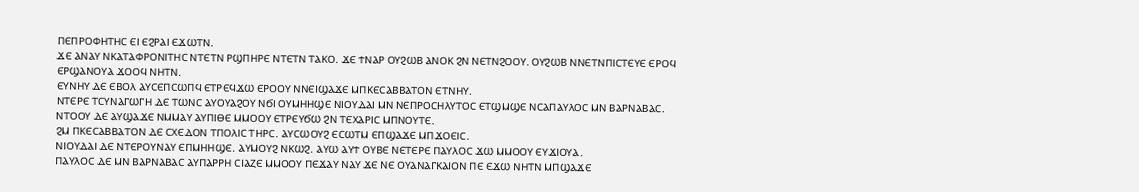ⲠⲈⲠⲢⲞⲪⲎⲦⲎⲤ ⲈⲒ ⲈϨⲢⲀⲒ ⲈϪⲰⲦⲚ.
ϪⲈ ⲀⲚⲀⲨ ⲚⲔⲀⲦⲀⲪⲢⲞⲚⲒⲦⲎⲤ ⲚⲦⲈⲦⲚ ⲢϢⲠⲎⲢⲈ ⲚⲦⲈⲦⲚ ⲦⲀⲔⲞ. ϪⲈ ϮⲚⲀⲢ ⲞⲨϨⲰⲂ ⲀⲚⲞⲔ ϨⲚ ⲚⲈⲦⲚϨⲞⲞⲨ. ⲞⲨϨⲰⲂ ⲚⲚⲈⲦⲚⲠⲒⲤⲦⲈⲨⲈ ⲈⲢⲞϤ ⲈⲢϢⲀⲚⲞⲨⲀ ϪⲞⲞϤ ⲚⲎⲦⲚ.
ⲈⲨⲚⲎⲨ ⲆⲈ ⲈⲂⲞⲖ ⲀⲨⲤⲈⲠⲤⲰⲠϤ ⲈⲦⲢⲈϤϪⲰ ⲈⲢⲞⲞⲨ ⲚⲚⲈⲒϢⲀϪⲈ ⲘⲠⲔⲈⲤⲀⲂⲂⲀⲦⲞⲚ ⲈⲦⲚⲎⲨ.
ⲚⲦⲈⲢⲈ ⲦⲤⲨⲚⲀⲄⲰⲄⲎ ⲆⲈ ⲦⲰⲚⲤ ⲀⲨⲞⲨⲀϨⲞⲨ ⲚϬⲒ ⲞⲨⲘⲎⲎϢⲈ ⲚⲒⲞⲨⲆⲀⲒ ⲘⲚ ⲚⲈⲠⲢⲞⲤⲎⲖⲨⲦⲞⲤ ⲈⲦϢⲘϢⲈ ⲚⲤⲀⲠⲀⲨⲖⲞⲤ ⲘⲚ ⲂⲀⲢⲚⲀⲂⲀⲤ. ⲚⲦⲞⲞⲨ ⲆⲈ ⲀⲨϢⲀϪⲈ ⲚⲘⲘⲀⲨ ⲀⲨⲠⲒⲐⲈ ⲘⲘⲞⲞⲨ ⲈⲦⲢⲈⲨϬⲰ ϨⲚ ⲦⲈⲬⲀⲢⲒⲤ ⲘⲠⲚⲞⲨⲦⲈ.
ϨⲘ ⲠⲔⲈⲤⲀⲂⲂⲀⲦⲞⲚ ⲆⲈ ⲤⲬⲈⲆⲞⲚ ⲦⲠⲞⲖⲒⲤ ⲦⲎⲢⲤ. ⲀⲨⲤⲰⲞⲨϨ ⲈⲤⲰⲦⲘ ⲈⲠϢⲀϪⲈ ⲘⲠϪⲞⲈⲒⲤ.
ⲚⲒⲞⲨⲆⲀⲒ ⲆⲈ ⲚⲦⲈⲢⲞⲨⲚⲀⲨ ⲈⲠⲘⲎⲎϢⲈ. ⲀⲨⲘⲞⲨϨ ⲚⲔⲰϨ. ⲀⲨⲰ ⲀⲨϮ ⲞⲨⲂⲈ ⲚⲈⲦⲈⲢⲈ ⲠⲀⲨⲖⲞⲤ ϪⲰ ⲘⲘⲞⲞⲨ ⲈⲨϪⲒⲞⲨⲀ.
ⲠⲀⲨⲖⲞⲤ ⲆⲈ ⲘⲚ ⲂⲀⲢⲚⲀⲂⲀⲤ ⲀⲨⲠⲀⲢⲢⲎ ⲤⲒⲀⲌⲈ ⲘⲘⲞⲞⲨ ⲠⲈϪⲀⲨ ⲚⲀⲨ ϪⲈ ⲚⲈ ⲞⲨⲀⲚⲀⲄⲔⲀⲒⲞⲚ ⲠⲈ ⲈϪⲰ ⲚⲎⲦⲚ ⲘⲠϢⲀϪⲈ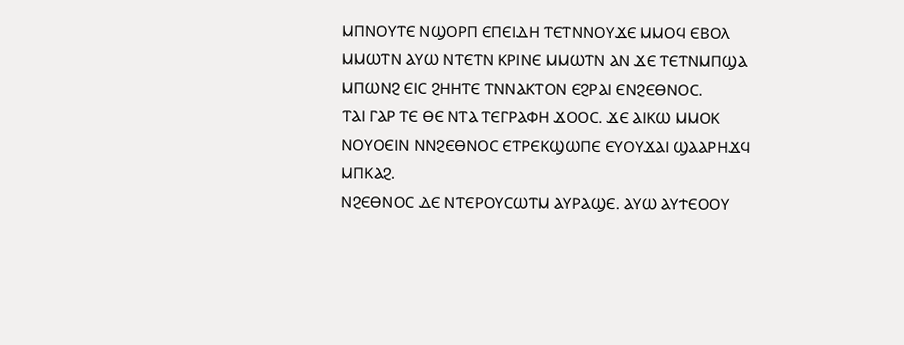ⲘⲠⲚⲞⲨⲦⲈ ⲚϢⲞⲢⲠ ⲈⲠⲈⲒⲆⲎ ⲦⲈⲦⲚⲚⲞⲨϪⲈ ⲘⲘⲞϤ ⲈⲂⲞⲖ ⲘⲘⲰⲦⲚ ⲀⲨⲰ ⲚⲦⲈⲦⲚ ⲔⲢⲒⲚⲈ ⲘⲘⲰⲦⲚ ⲀⲚ ϪⲈ ⲦⲈⲦⲚⲘⲠϢⲀ ⲘⲠⲰⲚϨ ⲈⲒⲤ ϨⲎⲎⲦⲈ ⲦⲚⲚⲀⲔⲦⲞⲚ ⲈϨⲢⲀⲒ ⲈⲚϨⲈⲐⲚⲞⲤ.
ⲦⲀⲒ ⲄⲀⲢ ⲦⲈ ⲐⲈ ⲚⲦⲀ ⲦⲈⲄⲢⲀⲪⲎ ϪⲞⲞⲤ. ϪⲈ ⲀⲒⲔⲰ ⲘⲘⲞⲔ ⲚⲞⲨⲞⲈⲒⲚ ⲚⲚϨⲈⲐⲚⲞⲤ ⲈⲦⲢⲈⲔϢⲰⲠⲈ ⲈⲨⲞⲨϪⲀⲒ ϢⲀⲀⲢⲎϪϤ ⲘⲠⲔⲀϨ.
ⲚϨⲈⲐⲚⲞⲤ ⲆⲈ ⲚⲦⲈⲢⲞⲨⲤⲰⲦⲘ ⲀⲨⲢⲀϢⲈ. ⲀⲨⲰ ⲀⲨϮⲈⲞⲞⲨ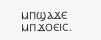ⲘⲠϢⲀϪⲈ ⲘⲠϪⲞⲈⲒⲤ.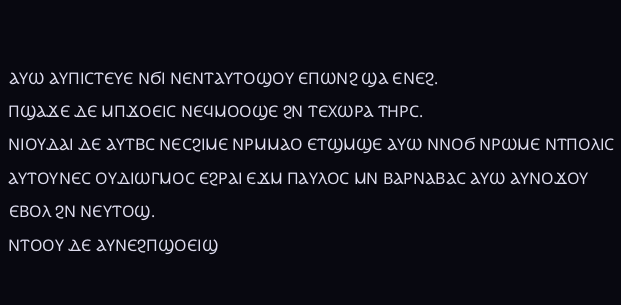ⲀⲨⲰ ⲀⲨⲠⲒⲤⲦⲈⲨⲈ ⲚϬⲒ ⲚⲈⲚⲦⲀⲨⲦⲞϢⲞⲨ ⲈⲠⲰⲚϨ ϢⲀ ⲈⲚⲈϨ.
ⲠϢⲀϪⲈ ⲆⲈ ⲘⲠϪⲞⲈⲒⲤ ⲚⲈϤⲘⲞⲞϢⲈ ϨⲚ ⲦⲈⲬⲰⲢⲀ ⲦⲎⲢⲤ.
ⲚⲒⲞⲨⲆⲀⲒ ⲆⲈ ⲀⲨⲦⲂⲤ ⲚⲈⲤϨⲒⲘⲈ ⲚⲢⲘⲘⲀⲞ ⲈⲦϢⲘϢⲈ ⲀⲨⲰ ⲚⲚⲞϬ ⲚⲢⲰⲘⲈ ⲚⲦⲠⲞⲖⲒⲤ ⲀⲨⲦⲞⲨⲚⲈⲤ ⲞⲨⲆⲒⲰⲄⲘⲞⲤ ⲈϨⲢⲀⲒ ⲈϪⲘ ⲠⲀⲨⲖⲞⲤ ⲘⲚ ⲂⲀⲢⲚⲀⲂⲀⲤ ⲀⲨⲰ ⲀⲨⲚⲞϪⲞⲨ ⲈⲂⲞⲖ ϨⲚ ⲚⲈⲨⲦⲞϢ.
ⲚⲦⲞⲞⲨ ⲆⲈ ⲀⲨⲚⲈϨⲠϢⲞⲈⲒϢ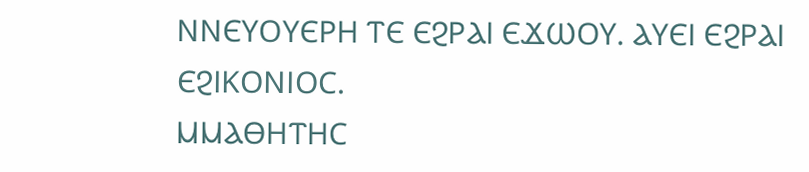ⲚⲚⲈⲨⲞⲨⲈⲢⲎ ⲦⲈ ⲈϨⲢⲀⲒ ⲈϪⲰⲞⲨ. ⲀⲨⲈⲒ ⲈϨⲢⲀⲒ ⲈϨⲒⲔⲞⲚⲒⲞⲤ.
ⲘⲘⲀⲐⲎⲦⲎⲤ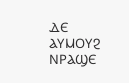ⲆⲈ ⲀⲨⲘⲞⲨϨ ⲚⲢⲀϢⲈ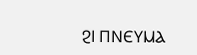ϨⲒ ⲠⲚⲈⲨⲘⲀ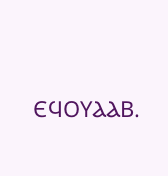ⲈϤⲞⲨⲀⲀⲂ.